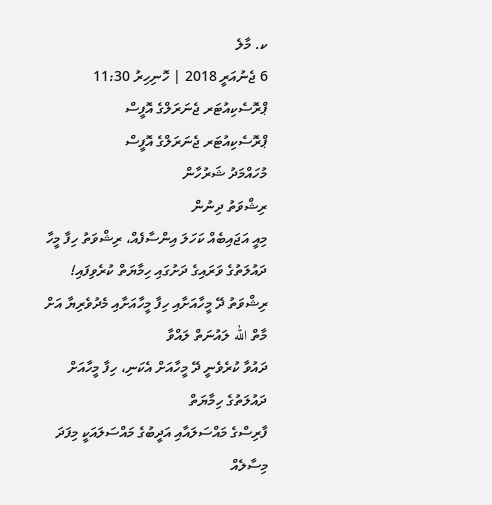ކ. މާލެ
6 ޖެނުއަރީ 2018 | ހޮނިހިރު 11:30
ޕްރޮސެކިއުޓަރ ޖެނަރަލްގެ އޮފީސް
ޕްރޮސެކިއުޓަރ ޖެނަރަލްގެ އޮފީސް
މުހައްމަދު ޝަރުހާން
ރިޝްވަތު ދިނުން
މިއީ އަޖައިބެއް ކަހަލަ އިންސާފެއް، ރިޝްވަތު ހިފާ މީހާ ދައުލަތުގެ ވަރައިގެ ދަށުގައި ހިމާޔަތް ކުރެވިފައި!
ރިޝްވަތު ދޭ މީހާއަށާއި ހިފާ މީހާއަށާއި މެދުވެރިޔާ އަށް މާތް الله ލައުނަތް ލައްވާ
ދައުވާ ކުރެވެނީ ދޭ މީހާއަށް އެކަނި، ހިފާ މީހާއަށް ދައުލަތުގެ ހިމާޔަތް
ފާރިސްގެ މައްސަލައާއި އަދީބުގެ މައްސަލައަކީ މިފަދަ މިސާލެއް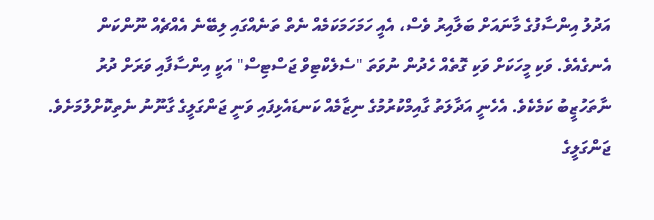އަދުލު އިންސާފުގެ މާނައަށް ބަލާއިރު ވެސް، އެއީ ހަމަހަމަކަމެއް ނެތް ތަނެއްގައި ލިބޭނެ އެއްޗެއް ނޫންކަން އެނގެއެވެ. ވަކި މީހަކަށް ވަކި ގޮތެއް ހެދުން ނުވަތަ "ސެލެކްޓިވް ޖަސްޓިސް" އަކީ އިންސާފާއި ވަރަށް ދުރު ނާތަހުޒީބު ކަމެކެވެ. އެހެނީ އަދާލަތު ގާއިމްކުރުމުގެ ނިޒާމެއް ކަނޑައެޅިފައި ވަނީ ޖަންގަލީގެ ގާނޫނު ނެތިކޮށްލުމަށެވެ. ޖަންގަލީގެ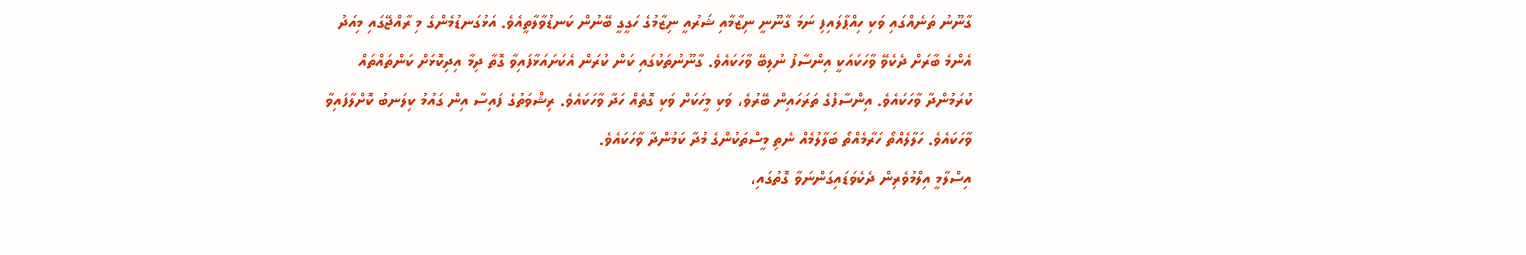ގާނޫނު ތަނެއްގައި ވަކި ހިއްޕާލައިފި ނަމަ ގާނޫނީ ނިޒާމާއި ޝަރުއީ ނިޒާމުގެ ހަގީގީ ބޭނުން ކަނޑުވާލާތީއެވެ. އަޅުގަނޑުމެންގެ މި ރާއްޖޭގައި މިއަދު އެންމެ ބާރަށް ދެކެވޭ ވާހަކައަކީ އިންސާފު ނުލިބޭ ވާހަކައެވެ. ގާނޫނުތަކުގައި ކަން ކުރަން އެކަށައަޅާފައިވާ ގޮތާ ދިމާ އިދިކޮޅަށް ކަންތައްތައް ކުރަމުންދާ ވާހަކައެވެ. އިންސާފުގެ ތަރަހައިން ބޭރުވެ، ވަކި މީހަކަށް ވަކި ގޮތެއް ހަދާ ވާހަކައެވެ. ރިޝްވަތުގެ ފައިސާ އިން ގައުމު ކިލަނބު ކޮށްލާފައިވާ ވާހަކައެވެ. ހަލާލެއްތޯ ހަރާމެއްތޯ ބަލާލުމެއް ނެތި މީސްތަކުންގެ މުދާ ކަމުންދާ ވާހަކައެވެ.
އިސްލާމީ އިލްމުވެރިން ދެކެވަޑައިގަންނަވާ ގޮތުގައި،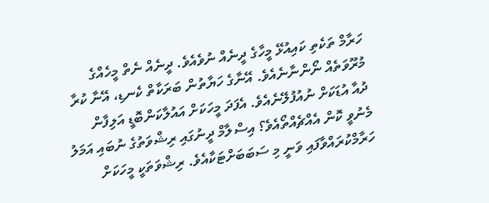ހަރާމް ތަކެތި ކައިއުޅޭ މީހާގެ ދީނެއް ނުވެއެވެ. ދީނެއް ނެތް މީހެއްގެ މުރޫވަތެއް ނޯންނާނެއެވެ. އޭނާގެ ހަޔާތުން ބަރަކާތް ކެނޑި، އޭނާ ކުރާ ދުއާ އުޑަކަށް ނުއުފުލޭނެއެވެ. އެފަދަ މީހަކަށް އައުލާކަންބޮޑީ އަލިފާން މެނުވީ ކޮން އެއްޗެއްތޯއެވެ؟ އިސްލާމް ދީނުގައި ރިޝްވަތުގެ ނުބައި އަމަލު ހަރާމްކުރައްވާފައި ވަނީ މި ސަބަބަށްޓަކާއެވެ. ރިޝްވަތަކީ މީހަކަށް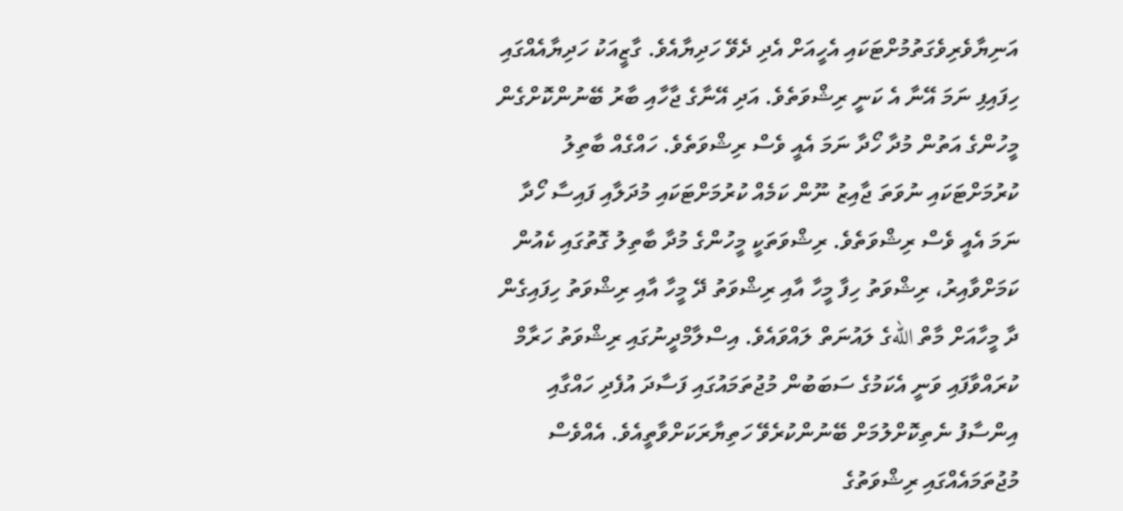އަނިޔާވެރިވެގަތުމުށްޓަކައި އެހީއަށް އެދި ދެވޭ ހަދިޔާއެވެ. ގާޒީއަކު ހަދިޔާއެއްގައި ހިފައިފި ނަމަ އޭނާ އެ ކަނީ ރިޝްވަތެވެ. އަދި އޭނާގެ ޖާހާއި ބާރު ބޭނުންކޮށްގެން މީހުންގެ އަތުން މުދާ ހޯދާ ނަމަ އެއީ ވެސް ރިޝްވަތެވެ. ހައްގެއް ބާތިލު ކުރުމަށްޓަކައި ނުވަތަ ޖާއިޒު ނޫން ކަމެއް ކުރުމަށްޓަކައި މުދަލާއި ފައިސާ ހޯދާ ނަމަ އެއީ ވެސް ރިޝްވަތެވެ. ރިޝްވަތަކީ މީހުންގެ މުދާ ބާތިލު ގޮތުގައި ކެއުން ކަމަށްވާއިރު، ރިޝްވަތު ހިފާ މީހާ އާއި ރިޝްވަތު ދޭ މީހާ އާއި ރިޝްވަތު ހިފައިގެން ދާ މީހާއަށް މާތް اللهގެ ލައުނަތް ލައްވައެވެ. އިސްލާމްދީނުގައި ރިޝްވަތު ހަރާމް ކުރައްވާފައި ވަނީ އެކަމުގެ ސަބަބުން މުޖުތަމައުގައި ފަސާދަ އުފެދި ހައްގާއި އިންސާފު ނެތިކޮށްލުމަށް ބޭނުންކުރެވޭ ހަތިޔާރަކަށްވާތީއެވެ. އެއްވެސް މުޖުތަމައެއްގައި ރިޝްވަތުގެ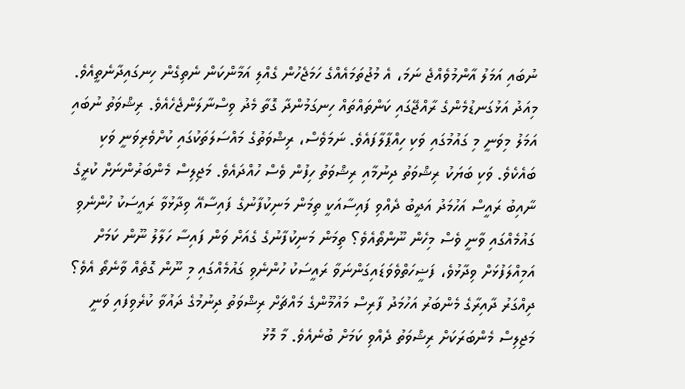ނުބައި އަމަލު އާންމުވެއްޖެ ނަމަ، އެ މުޖުތަމައެއްގެ ހަމަޖެހުން ގެއްލި އަމާންކަން ނެތިގެން ހިނގައިދާނެތީއެވެ.
މިއަދު އަޅުގަނޑުމެންގެ ރާއްޖޭގައި ކަންތައްތައް ހިނގަމުންދާ ގޮތާ މެދު ވިސްނާލަންޖެހެއެވެ. ރިޝްވަތު ނުބައި އަމަލު މިވަނީ މި ގައުމުގައި ވަކި ހިއްޕާލާފައެވެ. ނަމަވެސް، ރިޝްވަތުގެ މައްސަލަތަކުގައި ކުށްވެރިވަނީ ވަކި ބައެކެވެ. ވަކި ބަޔަކު ރިޝްވަތު ދިނުމާއި ރިޝްވަތު ހިފުން ވެސް ހުއްދައެވެ. މަޖިލިސް މެންބަރުންނަށް ކުރީގެ ނާއިބު ރައީސް އަހުމަދު އަދީބު ދެއްވި ފައިސާއަކީ ތިމަން މަނިކުފާނުގެ ފައިސާއޭ ވިދާޅުވާ ރައީސަކު ހުންނެވި ގައުމެއްގައި ވާނީ ވެސް މިހެން ނޫންތޯއެވެ؟ ތިމަން މަނިކުފާނުގެ ގެއަށް ވަން ފައިސާ ހަލާލު ނޫން ކަމަށް އަމިއްލަފުޅަށް ވިދާޅުވެ، ފަޟީހަތްވެވަޑައިގަންނަވާ ރައީސަކު ހުންނެވި ގައުމެއްގައި މި ނޫން ގޮތެއް ވާނެތޯ އެވެ؟
ދިއްގަރު ދާއިރާގެ މެންބަރު އަހުމަދު ފާރިސް މައުމޫންގެ މައްޗަށް ރިޝްވަތު ދިނުމުގެ ދައުވާ ކުރެވިފައި ވަނީ މަޖިލިސް މެންބަރަކަށް ރިޝްވަތު ދެއްވި ކަމަށް ބުނެއެވެ. މާ މޮޅު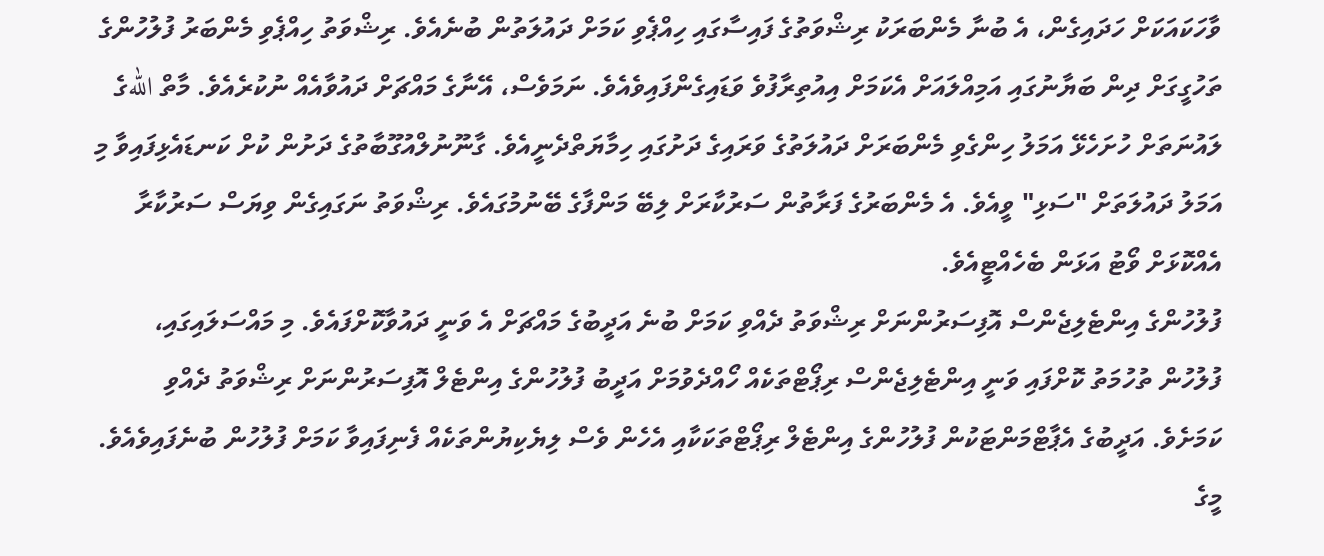ވާހަކައަކަށް ހަދައިގެން، އެ ބުނާ މެންބަރަކު ރިޝްވަތުގެ ފައިސާގައި ހިއްޕެވި ކަމަށް ދައުލަތުން ބުނެއެވެ. ރިޝްވަތު ހިއްޕެވި މެންބަރު ފުލުހުންގެ ތަހުގީގަށް ދިން ބަޔާނުގައި އަމިއްލައަށް އެކަމަށް އިއުތިރާފުވެ ވަޑައިގެންފައިވެއެވެ. ނަމަވެސް، އޭނާގެ މައްޗަށް ދައުވާއެއް ނުކުރެއެވެ. މާތް اللهގެ ލައުނަތަށް ހުށަހެޅޭ އަމަލު ހިންގެވި މެންބަރަށް ދައުލަތުގެ ވަރައިގެ ދަށުގައި ހިމާޔަތްދެނީއެވެ. ގާނޫނުލްއުގޫބާތުގެ ދަށުން ކުށް ކަނޑައެޅިފައިވާ މި އަމަލު ދައުލަތަށް "ސަޅި" ވީއެވެ. އެ މެންބަރުގެ ފަރާތުން ސަރުކާރަށް ލިބޭ މަންފާގެ ބޭނުމުގައެވެ. ރިޝްވަތު ނަގައިގެން ވިޔަސް ސަރުކާރާ އެއްކޮޅަށް ވޯޓު އަޅަން ބެހެއްޓީއެވެ.
ފުލުހުންގެ އިންޓެލިޖެންސް އޮފިސަރުންނަށް ރިޝްވަތު ދެއްވި ކަމަށް ބުނެ އަދީބުގެ މައްޗަށް އެ ވަނީ ދައުވާކޮށްފައެވެ. މި މައްސަލައިގައި، ފުލުހުން ތުހުމަތު ކޮށްފައި ވަނީ އިންޓެލިޖެންސް ރިޕޯޓްތަކެއް ހޯއްދެވުމަށް އަދީބު ފުލުހުންގެ އިންޓެލް އޮފިސަރުންނަށް ރިޝްވަތު ދެއްވި ކަމަށެވެ. އަދީބުގެ އެޕާޓްމަންޓަކުން ފުލުހުންގެ އިންޓެލް ރިޕޯޓްތަކަކާއި އެހެން ވެސް ލިޔެކިޔުންތަކެއް ފެނިފައިވާ ކަމަށް ފުލުހުން ބުނެފައިވެއެވެ. މީގެ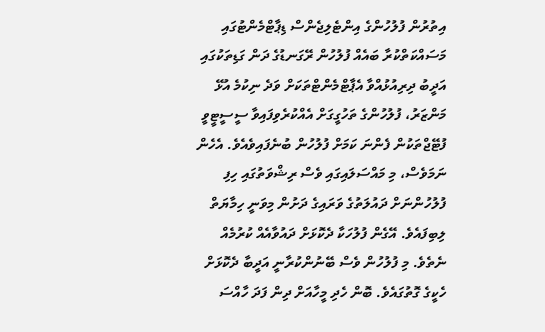އިތުރުން ފުލުހުންގެ އިންޓެލިޖެންސް ޑިޕާޓްމެންޓުގައި މަސައްކަތްކުރާ ބައެއް ފުލުހުން ރޭގަނޑުގެ ދަން ގަޑިތަކުގައި އަދީބު ދިރިއުޅުއްވާ އެޕާޓްމެންޓްތަކަށް ވަދެ ނިކުމެ އުޅޭ މަންޒަރު، ފުލުހުންގެ ތަހުގީގަށް އެއްކުރެވިފައިވާ ސީސީޓީވީ ފުޓޭޖްތަކުން ފެންނަ ކަމަށް ފުލުހުން ބުނެފައިވެއެވެ. އެހެން ނަމަވެސް، މި މައްސަލައިގައި ވެސް ރިޝްވަތުގައި ހިފި ފުލުހުންނަށް ދައުލަތުގެ ވަރައިގެ ދަށުން މިވަނީ ހިމާޔަތް ލިބިފައެވެ. އޭގެން ފުލުހަކާ ދެކޮޅަށް ދައުވާއެއް ކުރުމެއް ނެތެވެ. މި ފުލުހުން ވެސް ބޭނުންކުރާނީ އަދީބާ ދެކޮޅަށް ހެކީގެ ގޮތުގައެވެ. ބޮން ހެދި މީހާއަށް ދިން ފަދަ ހާއްސަ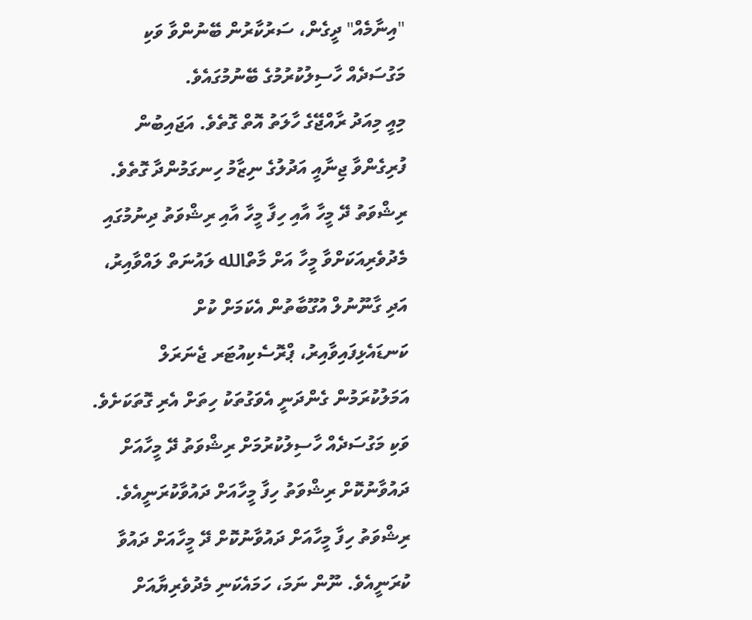"އިނާމެއް" ދީގެން، ސަރުކާރުން ބޭނުންވާ ވަކި މަގުސަދެއް ހާސިލުކުރުމުގެ ބޭނުމުގައެވެ.
މިއީ މިއަދު ރާއްޖޭގެ ހާލަތު އޮތް ގޮތެވެ. އަޖައިބުން ފުރިގެންވާ ޖިނާއީ އަދުލުގެ ނިޒާމު ހިނގަމުންދާ ގޮތެވެ. ރިޝްވަތު ދޭ މީހާ އާއި ހިފާ މީހާ އާއި ރިޝްވަތު ދިނުމުގައި މެދުވެރިއަކަށްވާ މީހާ އަށް މާތްالله ލައުނަތް ލައްވާއިރު، އަދި ގާނޫނުލް އުގޫބާތުން އެކަމަށް ކުށް ކަނޑައެޅިފައިވާއިރު، ޕްރޮސެކިއުޓަރ ޖެނަރަލް އަމަލުކުރަމުން ގެންދަނީ އެވަގުތަކު ހިތަށް އެރި ގޮތަކަށެވެ. ވަކި މަގުސަދެއް ހާސިލުކުރުމަށް ރިޝްވަތު ދޭ މީހާއަށް ދައުވާނުކޮށް ރިޝްވަތު ހިފާ މީހާއަށް ދައުވާކުރަނީއެވެ. ރިޝްވަތު ހިފާ މީހާއަށް ދައުވާނުކޮށް ދޭ މީހާއަށް ދައުވާ ކުރަނީއެވެ. ނޫން ނަމަ، ހަމައެކަނި މެދުވެރިޔާއަށް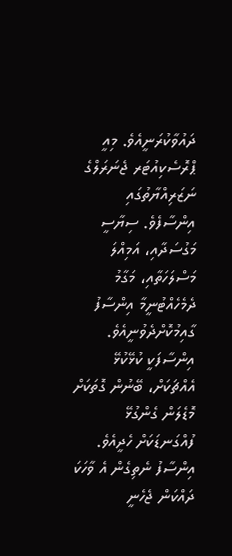ދައުވާކުރަނީއެވެ. މިއީ ޕްރޮސެކިއުޓަރ ޖެނަރަލްގެ ނަޒަރިއްޔާތުގައި އިންސާފެވެ. ސިޔާސީ މަގުސަދާއި، އަމިއްލަ މަސްލަހަތާއި، މަގާމު ދެމެހެއްޓުނީމާ އިންސާފު ގާއިމުކޮށްދެވުނީއެވެ. އިންސާފަކީ ކުޅޭކުޅޭ އެއްޗަކަށް، ބޭނުން ގޮތަކަށް މޮޑެލަން ގެންގުޅޭ ފުއްގަނޑަކަށް ހެދީއެވެ. އިންސާފު ނެތިގެން އެ ވާހަކަ ދައްކަން ޖެހެނީ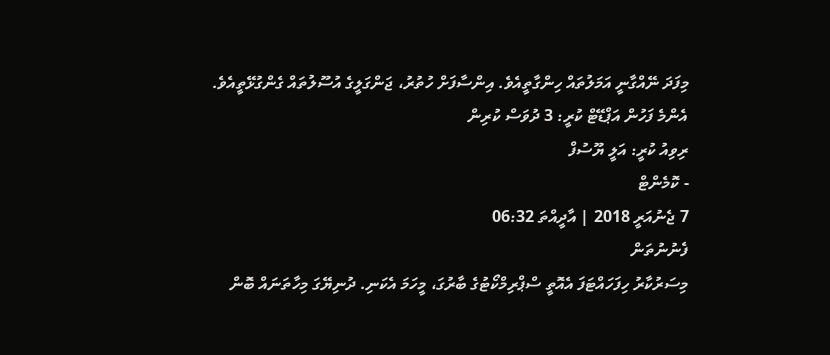މިފަދަ ނޭއްގާނީ އަމަލުތައް ހިންގާތީއެވެ. އިންސާފަށް ހުތުރު، ޖަންގަލީގެ އުސޫލުތައް ގެންގުޅޭތީއެވެ.
އެންމެ ފަހުން އަޕްޑޭޓް ކުރީ: 3 ދުވަސް ކުރިން
ރިވިއު ކުރީ: އަލީ ޔޫސުފް
- ކޮމެންޓް
7 ޖެނުއަރީ 2018 | އާދީއްތަ 06:32
ފެނުނުތަން
މިސަރުކާރު ހިފަހައްޓަފަ އެއޮތީ ސްޕްރިމްކޯޓުގެ ބާރުގަ، މީހަމަ އެކަނި. ދުނިޔޭގަ މިހާތަނައް ބޮން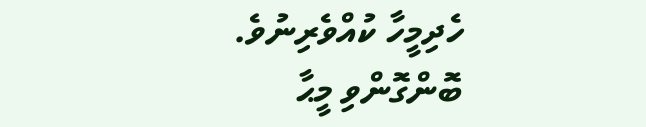ހެދިމީހާ ކުއްވެރިނުވެ. ބޮންގޮންވި މީޙާ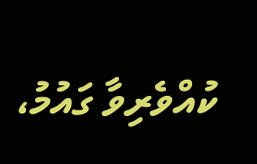ކުއްވެރިވާ ގައުމު،